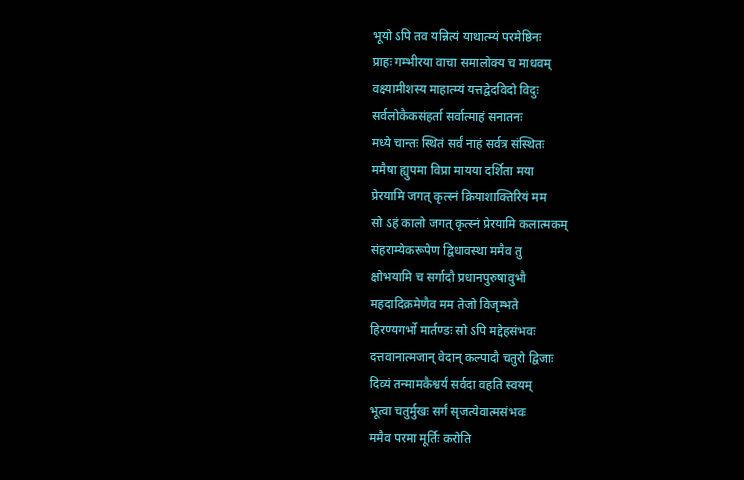भूयो ऽपि तव यन्नित्यं याथात्म्यं परमेष्ठिनः
प्राहः गम्भीरया वाचा समालोक्य च माधवम्
वक्ष्यामीशस्य माहात्म्यं यत्तद्वेदविदो विदुः
सर्वलोकैकसंहर्ता सर्वात्माहं सनातनः
मध्ये चान्तः स्थितं सर्वं नाहं सर्वत्र संस्थितः
ममैषा ह्युपमा विप्रा मायया दर्शिता मया
प्रेरयामि जगत् कृत्स्नं क्रियाशाक्तिरियं मम
सो ऽहं कालो जगत् कृत्स्नं प्रेरयामि कलात्मकम्
संहराम्येकरूपेण द्विधावस्था ममैव तु
क्षोभयामि च सर्गादौ प्रधानपुरुषावुभौ
महदादिक्रमेणैव मम तेजो विजृम्भते
हिरण्यगर्भो मार्तण्डः सो ऽपि मद्देहसंभवः
दत्तवानात्मजान् वेदान् कल्पादौ चतुरो द्विजाः
दिव्यं तन्मामकैश्वर्यं सर्वदा वहति स्वयम्
भूत्वा चतुर्मुखः सर्गं सृजत्येवात्मसंभवः
ममैव परमा मूर्तिः करोति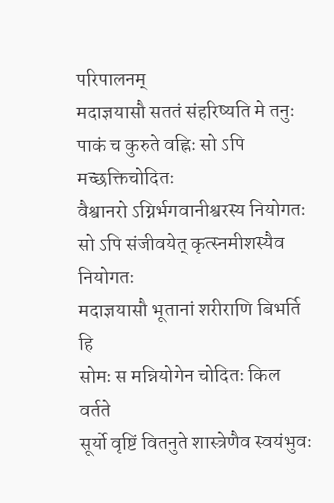परिपालनम्
मदाज्ञयासौ सततं संहरिष्यति मे तनुः
पाकं च कुरुते वह्निः सो ऽपि मच्छक्तिचोदितः
वैश्वानरो ऽग्निर्भगवानीश्वरस्य नियोगतः
सो ऽपि संजीवयेत् कृत्स्नमीशस्यैव नियोगतः
मदाज्ञयासौ भूतानां शरीराणि बिभर्ति हि
सोमः स मन्नियोगेन चोदितः किल वर्तते
सूर्यो वृष्टिं वितनुते शास्त्रेणैव स्वयंभुवः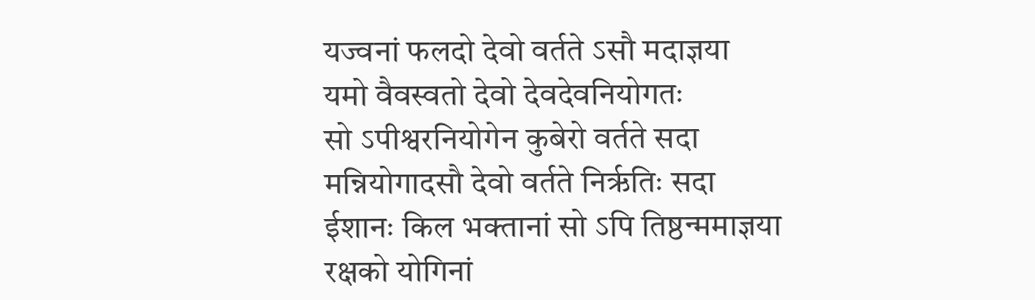यज्वनां फलदो देवो वर्तते ऽसौ मदाज्ञया
यमो वैवस्वतो देवो देवदेवनियोगतः
सो ऽपीश्वरनियोगेन कुबेरो वर्तते सदा
मन्नियोगादसौ देवो वर्तते निरृतिः सदा
ईशानः किल भक्तानां सो ऽपि तिष्ठन्ममाज्ञया
रक्षको योगिनां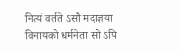नित्यं वर्तते ऽसौ मदाज्ञया
विनायको धर्मनेता सो ऽपि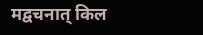मद्वचनात् किल